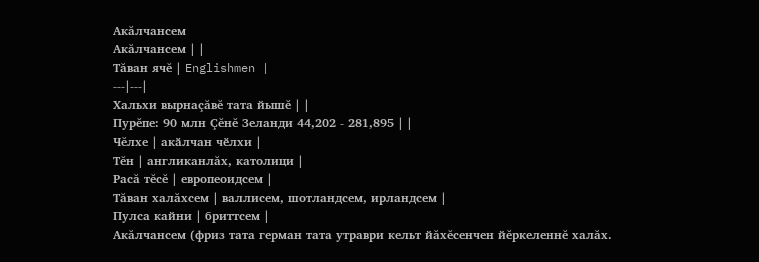Акăлчансем
Акăлчансем | |
Тăван ячĕ | Englishmen |
---|---|
Хальхи вырнаçăвĕ тата йышĕ | |
Пурĕпе: 90 млн Çĕнĕ Зеланди 44,202 - 281,895 | |
Чĕлхе | акӑлчан чӗлхи |
Тĕн | англиканлăх, католици |
Расă тĕсĕ | европеоидсем |
Тăван халăхсем | валлисем, шотландсем, ирландсем |
Пулса кайни | бриттсем |
Акăлчансем (фриз тата герман тата утраври кельт йăхĕсенчен йĕркеленнĕ халăх.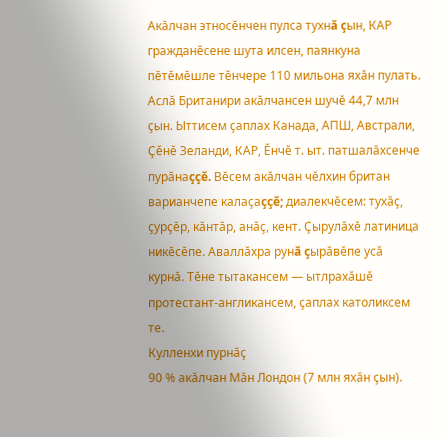Акăлчан этносĕнчен пулса тухнă çын, КАР гражданĕсене шута илсен, паянкуна пĕтĕмĕшле тĕнчере 110 мильона яхăн пулать.
Аслă Британири акăлчансен шучĕ 44,7 млн çын. Ыттисем çаплах Канада, АПШ, Австрали, Ҫӗнӗ Зеланди, КАР, Ĕнчĕ т. ыт. патшалăхсенче пурăнаççĕ. Вĕсем акăлчан чĕлхин британ варианчепе калаçаççĕ; диалекчĕсем: тухăç, çурçĕр, кăнтăр, анăç, кент. Çырулăхĕ латиница никĕсĕпе. Аваллăхра рунă çырăвĕпе усă курнă. Тĕне тытакансем — ытлрахăшĕ протестант-англикансем, çаплах католиксем те.
Кулленхи пурнăç
90 % акăлчан Мăн Лондон (7 млн яхăн çын).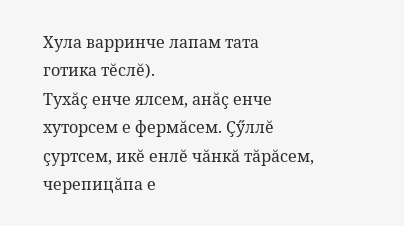Хула варринче лапам тата готика тĕслĕ).
Тухăç енче ялсем, анăç енче хуторсем е фермăсем. Çӳллĕ çуртсем, икĕ енлĕ чăнкă тăрăсем, черепицăпа е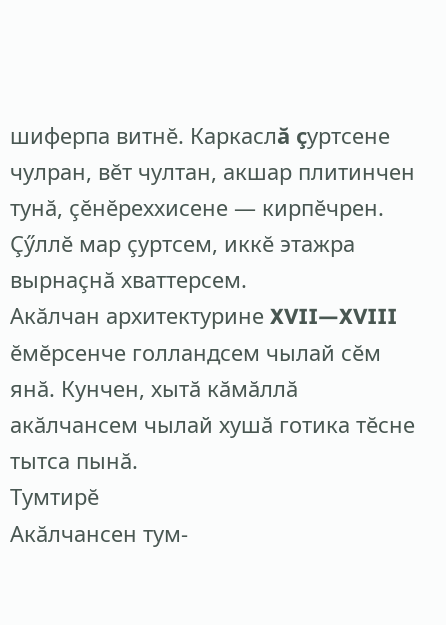шиферпа витнĕ. Каркаслă çуртсене чулран, вĕт чултан, акшар плитинчен тунă, çĕнĕреххисене — кирпĕчрен.
Çӳллĕ мар çуртсем, иккĕ этажра вырнаçнă хваттерсем.
Акăлчан архитектурине XVII—XVIII ĕмĕрсенче голландсем чылай сĕм янă. Кунчен, хытă кăмăллă акăлчансем чылай хушă готика тĕсне тытса пынă.
Тумтирĕ
Акăлчансен тум-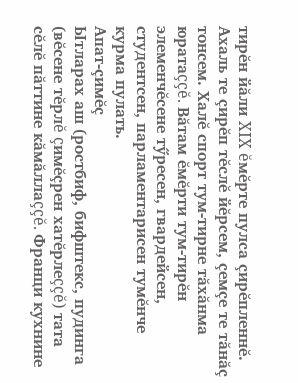тирĕн йăли XIX ĕмĕрте пулса çирĕпленнĕ. Ахаль те çирĕп тĕслĕ йĕрсем, çемçе те тăнăç тонсем. Халĕ спорт тум-тирне тăхăнма юратаççĕ. Вăтам ĕмĕрти тум-тирĕн элеменчĕсене тӳресен, гвардейсен, студентсен, парламентарисен тумĕнче курма пулать.
Апат-çимĕç
Ытларах аш (ростбиф, бифштекс, пудинга (вĕсене тĕрлĕ çимĕçрен хатĕрлеççĕ) тата сĕлĕ пăттине кăмăллаççĕ. Франци кухнине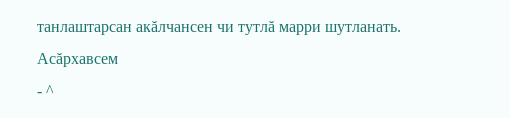танлаштарсан акăлчансен чи тутлă марри шутланать.
Асăрхавсем
- ^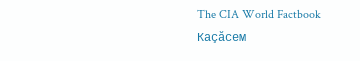The CIA World Factbook
Каçăсем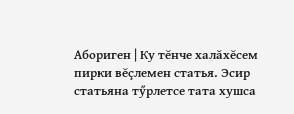Абориген | Ку тĕнче халăхĕсем пирки вĕçлемен статья. Эсир статьяна тӳрлетсе тата хушса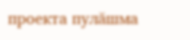проекта пулăшма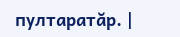пултаратăр. |